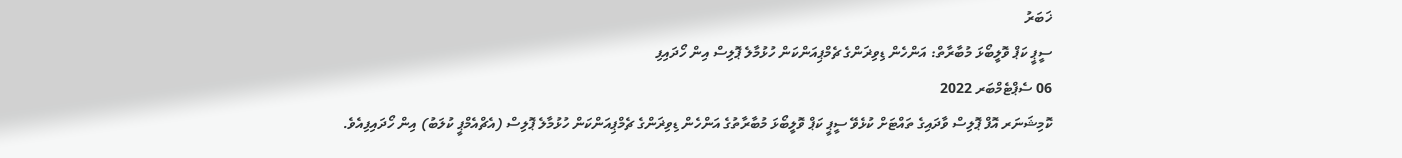ޚަބަރު
ސީޕީ ކަޕް ވޮލީބޯޅަ މުބާރާތް: އަންހެން ޑިވިޜަންގެ ޗެމްޕިއަންކަން ހުޅުމާލެ ޕޮލިސް އިން ހޯދައިފި
06 ސެޕްޓެމްބަރ 2022
ކޮމިޝަނަރ އޮފް ޕޮލިސް ވާދައިގެ ތައްޓަށް ކުޅެވޭ ސީޕީ ކަޕް ވޮލީބޯޅަ މުބާރާތުގެ އަންހެން ޑިވިޜަންގެ ޗެމްޕިއަންކަން ހުޅުމާލެ ޕޮލިސް (އެޗްއެމްޕީ ކުލަބު) އިން ހޯދައިފިއެވެ.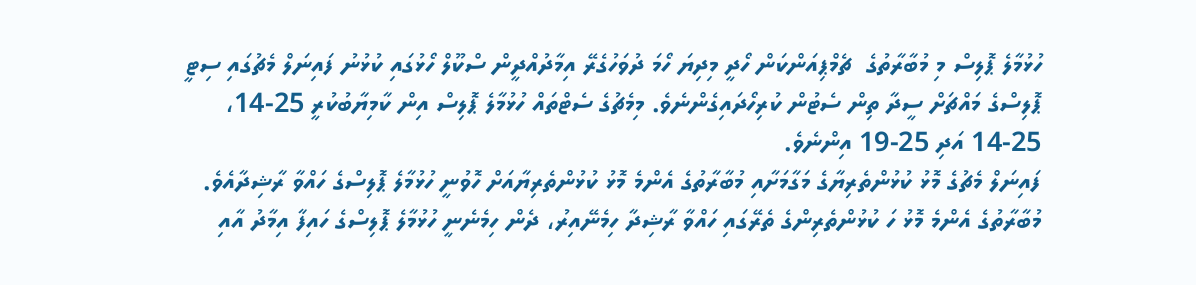ހުޅުމާލެ ޕޮލިސް މި މުބާރާތުގެ  ޗެމްޕިއަންކަން ހޯދީ މިދިޔަ ހޯމަ ދުވަހުގެރޭ އިމާދުއްދީން ސްކޫލް ހޯޅުގައި ކުޅުނު ފައިނަލް މެޗުގައި ސިޓީ ޕޮލިސްގެ މައްޗަށް ސީދާ ތިން ސެޓުން ކުރިހޯދައިގެންނެވެ. މިމެޗުގެ ސެޓްތައް ހުޅުމާލެ ޕޮލިސް އިން ކާމިޔާބުކުރީ 25-14، 25-14 އަދި 25-19 އިންނެވެ.
ފައިނަލް މެޗުގެ މޮޅު ކުޅުންތެރިޔާގެ މަގާމަށާއި މުބާރާތުގެ އެންމެ މޮޅު ކުޅުންތެރިޔާއަށް ހޮވުނީ ހުޅުމާލެ ޕޮލިސްގެ ހައްވާ ރާޝިދާއެވެ. މުބާރާތުގެ އެންމެ މޮޅު ހަ ކުޅުންތެރިންގެ ތެރޭގައި ހައްވާ ރާޝިދާ ހިމެނޭއިރު، ދެން ހިމެނެނީ ހުޅުމާލެ ޕޮލިސްގެ ހައިފާ އިމާދު އާއި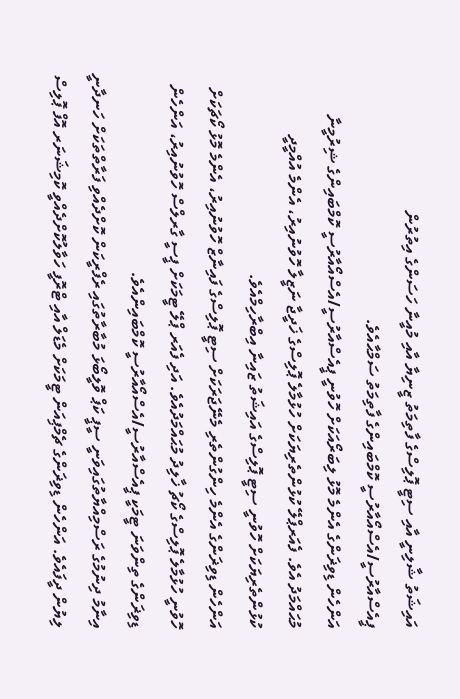އައިޝަތު ޝާލިނީ އާއި ސިޓީ ޕޮލިސްގެ ފާތިމަތު ޒީނިޔާ އާއި މުއީނާ ހަސަންގެ އިތުރުން ޕީއެސްއާރުސީ/އެސްއޯއާރުސީ ކޮމްބައިންގެ ފާތިމަތު ސަމްޙާއެވެ.
އަންހެން ޑިވިޜަންގެ އެންމެ މޮޅު ލިބަރޯއަކަށް ހޮވުނީ ޕީއެސްއާރުސީ/އެސްއޯއާރުސީ ކޮމްބައިންގެ ޝިރުމީނާ މުޙައްމަދު އެވެ. ފެއަރޕްލޭ ކުޅުންތެރިޔަކަށް ހުޅުމާލެ ޕޮލިސްގެ ޚަދީޖާ ނަޒީލާ ހޮވުނުއިރު، އެންމެ އުއްމީދީ ކުޅުންތެރިޔަކަށް ހޮވުނީ ސިޓީ ޕޮލިސްގެ އައިޝަތު ޒައިނާ އިބްރާހިމްއެވެ.
އަންހެން ޑިވިޜަންގެ އެންމެ ހިންގުންތެރި މެނޭޖަރަކަށް ސިޓީ ޕޮލިސްގެ ފައިނާޒް ހޮވުނުއިރު، އެންމެ މޮޅު ކޯޗަކަށް ހޮވުނީ ހުޅުމާލެ ޕޮލިސްގެ ކޯޗު ޚާލިދު މުޙައްމަދުއެވެ. އަދި ފެއަރ ޕްލޭ ޓީމަކަށް ޕީސީ ގާރލްސް ހޮވުނުއިރު، އަންހެން ޑިވިޜަންގެ ތިންވަނަ ޓީމަކީ ޕީއެސްއާރުސީ/އެސްއޯއާރުސީ ކޮމްބައިންއެވެ.
އިނާމު ދިނުމުގެ ރަސްމިއްޔާތުގައިވަނީ ސީޕީ ކަޕް ވޮލީބޯޅަ މުބާރާތުގައި ރެފްރީކަން ކޮށްދެއްވި ފަރާތްތަކަށް ހަނދާނީ ލިޔުން ދީފައެވެ. އަންހެން ޑިވިޜަންގެ ޗެމްޕިއަން ޓީމަކަށް މެޑަލް އާއި ޓްރޮފީ ހަވާލުކޮށްދެއްވީ ކޮމިޝަނަރ އޮފް ޕޮލިސް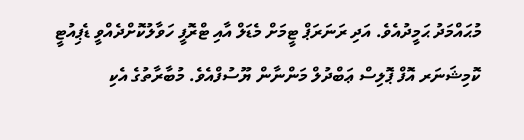މުޙައްމަދު ޙަމީދުއެވެ. އަދި ރަނަރަޕް ޓީމަށް މެޑަލް އާއި ޓްރޮފީ ހަވާލުކޮށްދެއްވީ ޑެޕިއުޓީ ކޮމިޝަނަރ އޮފް ޕޮލިސް ޢަބްދުލް މަންނާން ޔޫސުފްއެވެ. މުބާރާތުގެ އެކި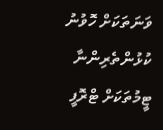ވަނަތަކަށް ހޮވުނު ކުޅުންތެރިންނާ ޓީމުތަކަށް ޓްރޮފީ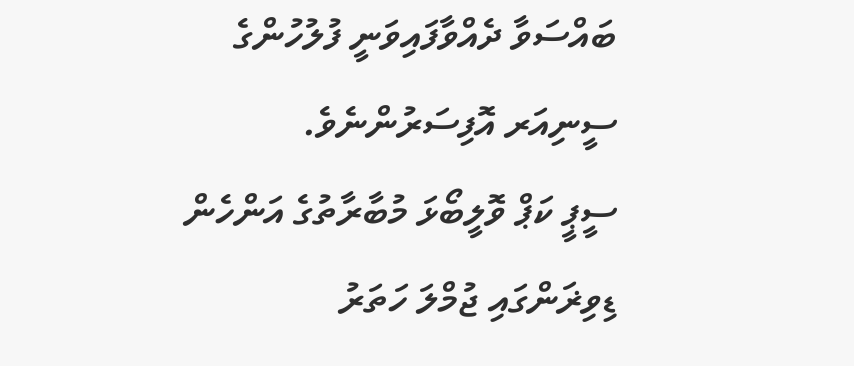ބައްސަވާ ދެއްވާފައިވަނީ ފުލުހުންގެ ސީނިއަރ އޮފިސަރުންނެވެ.
ސީޕީ ކަޕް ވޮލީބޯޅަ މުބާރާތުގެ އަންހެން ޑިވިޜަންގައި ޖުމްލަ ހަތަރު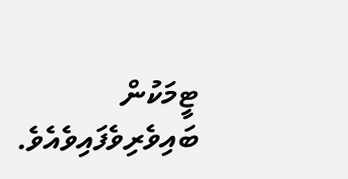ޓީމަކުން ބައިވެރިވެފައިވެއެވެ.